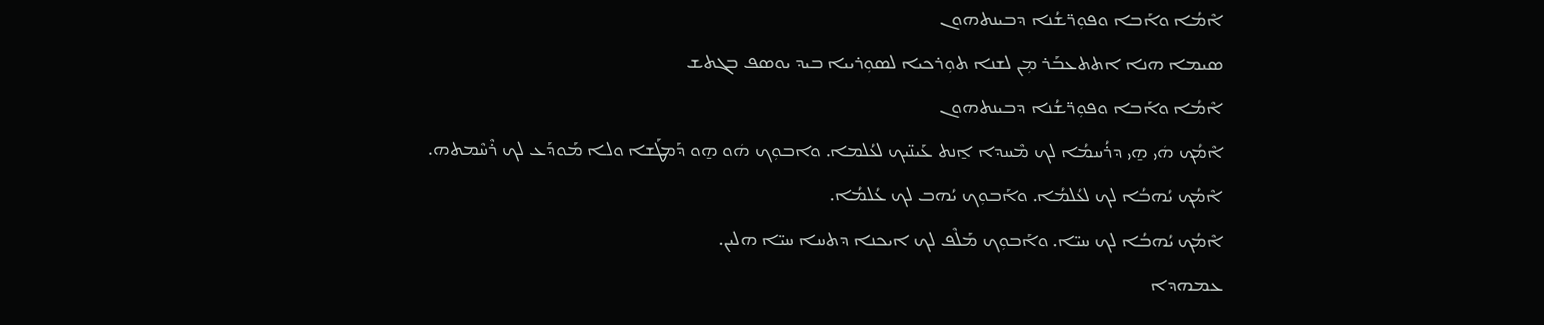ܐܶܡܳܐ ܘܐܰܒܐ ܘܦܘܼܪ̈ܫܳܢܐ ܕܒܝܢܬܗܘܢ
ܣܝܡܐ ܗܢܐ ܐܬܬܥܒܰܪ ܡܼܢ ܠܫܢܐ ܬܘܼܪܟܝܐ ܠܣܘܼܪܝܝܐ ܒܝܕ ܝܘܣܦ ܒܓܬܫ
ܐܶܡܳܐ ܘܐܰܒܐ ܘܦܘܼܪ̈ܫܳܢܐ ܕܒܝܢܬܗܘܢ
ܐܶܡܳܟ ܗܿܝ ܗ̱ܝ ܕܪܳܚܡܳܐ ܠܟ ܡܶܚܕܐ ܐ̱ܢܬ ܥܰܝܢ̈ܝܟ ܠܥܳܠܡܐ. ܘܐܒܘܼܟ ܗܿܘ ܗ̱ܘ ܕܰܡܛܰܫܐ ܘܠܐ ܡܰܘܕܰܥ ܠܟ ܪܶܚܶܡܬܗ.
ܐܶܡܳܟ ܝܳܗܒܳܐ ܠܟ ܠܥܳܠܡܳܐ. ܘܐܰܒܘܼܟ ܝܳܗܒ ܠܟ ܥܳܠܡܳܐ.
ܐܶܡܳܟ ܝܳܗܒܳܐ ܠܟ ܚܝ̈ܐ. ܘܐܰܒܘܼܟ ܡܰܠܶܦ ܠܟ ܐܝܟܢܐ ܕܬܚܐ ܚܝ̈ܐ ܗܠܝܢ.
ܥܡܗܕܐ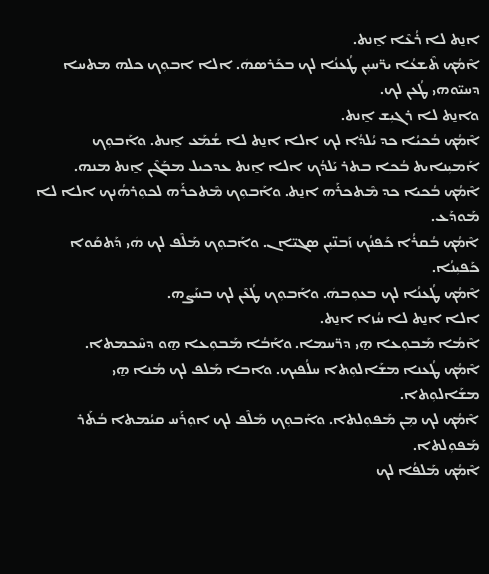ܐܢ̱ܬ ܠܐ ܪܳܥܶܐ ܐ̱ܢܬ.
ܐܶܡܳܟ ܬܶܫܥܳܐ ܝܪ̈ܚܝܼܢ ܛܳܥܢܳܐ ܠܟ ܒܟܰܪܣܗܿ. ܐܠܐ ܐܒܘܼܟ ܟܠܗ ܡܬܚܐ ܕܚܝ̈ܘܗܝ ܛܳܥܢ ܠܟ.
ܘܐܢ̱ܬ ܠܐ ܪܓܝܼܫ ܐ̱ܢܬ.
ܐܶܡܳܟ ܒܳܟܝܳܐ ܟܕ ܝܳܠܕܳܐ ܠܟ ܐܠܐ ܐܢ̱ܬ ܠܐ ܫܳܡܰܥ ܐ̱ܢܬ. ܘܐܰܒܘܼܟ ܐܰܡܝܼܢܐܝܬ ܒܳܟܐ ܒܬܪ ܝܰܠܕܳܟ ܐܠܐ ܐ̱ܢܬ ܥܕܟܝܠ ܡܒܰܓܶܢ ܐ̱ܢܬ ܡܢܗ.
ܐܶܡܳܟ ܒܳܟܝܐ ܟܕ ܡܶܬܟܪܰܗ ܐܢ̱ܬ. ܘܐܰܒܘܼܟ ܡܶܬܟܪܰܗ ܠܟܘܼܪܗܳܢܟ ܐܠܐ ܠܐ ܡܰܘܕܰܥ.
ܐܶܡܳܟ ܒܳܩܪܳܐ ܟܰܦܢܳܟ ܙܰܒܢ̈ܝܼܢ ܣܓܝ̈ܐܢ. ܘܐܰܒܘܼܟ ܡܰܠܶܦ ܠܟ ܗܿܝ ܕܰܬܩܰܘܐ ܟܰܦܝܼܢܳܐ.
ܐܶܡܳܟ ܛܳܥܢܳܐ ܠܟ ܒܥܘܼܒܗܿ. ܘܐܰܒܘܼܟ ܛܳܥܶܢ ܠܟ ܒܚܰܨܗ.
ܐܠܐ ܐܢ̱ܬ ܠܐ ܚܳܙܐ ܐܢ̱ܬ.
ܐܶܡܳܐ ܡܰܒܘܼܥܐ ܗ̱ܝ ܕܪ̈ܚܡܐ. ܘܐܰܒܳܐ ܡܰܒܘܼܥܐ ܗ̱ܘ ܕܚܶܟܡܬܐ.
ܐܶܡܳܟ ܛܳܥܢܐ ܡܫܰܐܠܘܼܬܐ ܚܠܳܦܝܟ. ܘܐܒܐ ܡܰܠܦ ܠܟ ܡܳܢܐ ܗ̱ܝ ܡܫܰܐܠܘܼܬܐ.
ܐܶܡܳܟ ܠܟ ܡܼܢ ܡܰܦܘܼܠܬܐ. ܘܐܰܒܘܼܟ ܡܰܠܶܦ ܠܟ ܐܘܼܪܰܚ ܩܝܳܡܬܐ ܒܳܬܰܪ ܡܰܦܘܼܠܬܐ.
ܐܶܡܳܟ ܡܰܠܦܳܐ ܠܟ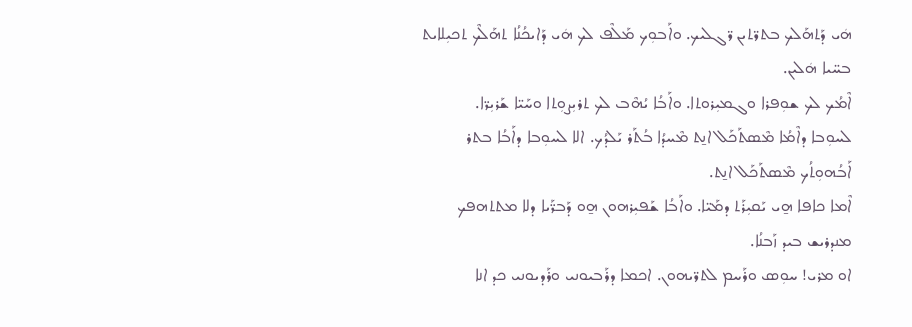ܗܿܝ ܕܰܬܗܰܠܟ ܒܬܪ̈ܬܝܢ ܪ̈ܓܠܝܟ. ܘܐܰܒܘܼܟ ܡܰܠܶܦ ܠܟ ܗܿܝ ܕܰܐܝܟܳܢܳܐ ܬܗܰܠܶܟ ܬܟܝܼܠܐܝܬ ܒܚ̈ܝܐ ܗܿܠܝܢ.
ܐܶܡܳܟ ܠܟ ܫܘܼܦܪܐ ܘܓܡܝܼܪܘܬܐ. ܘܐܰܒܳܐ ܝܳܗܶܒ ܠܟ ܬܪܝܼܨܘܼܬܐ ܘܚܰܝ̈ܐ ܫܰܪܝܼܪ̈ܐ.
ܠܚܘܼܒܐ ܕܐܶܡܳܐ ܡܶܣܬܰܟܰܠ ܐܢ̱ܬ ܡܶܚܕܳܐ ܒܳܬܰܪ ܝܰܠܕܳܟ. ܐܠܐ ܠܚܘܼܒܐ ܕܐܰܒܳܐ ܒܬܪ ܐܰܒܳܗܘܼܬܳܟ ܡܶܣܬܰܟܰܠ ܐܢ̱ܬ.
ܐܶܡܐ ܟܐܦܐ ܗ̱ܝ ܝܰܩܝܼܪܰܬ ܕܡܰܝ̈ܐ. ܘܐܰܒܳܐ ܫܰܦܝܼܪܗܘܢ ܗ̱ܘ ܕܰܒܪ̈ܰܝܐ ܕܠܐ ܡܬܬܗܦܟ ܡܢܕܪܝܫ ܒܝܕ ܙܰܒܢܳܐ.
ܐܘ ܡܪܝ! ܚܘܼܣ ܘܪܰܚܡ ܠܬܪ̈ܝܗܘܢ. ܐܟܡܐ ܕܪܰܒܝܘܢܝ ܘܪܰܕܝܘܢܝ ܟܕ ܐܢܐ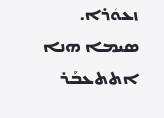ܙܥܘܿܪܐ.
ܣܝܡܐ ܗܢܐ ܐܬܬܥܒܰܪ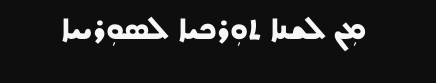ܡܼܢ ܠܫܢܐ ܬܘܼܪܟܝܐ ܠܣܘܼܪܝܝܐ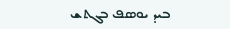ܒܝܕ ܝܘܣܦ ܒܓܬܫ